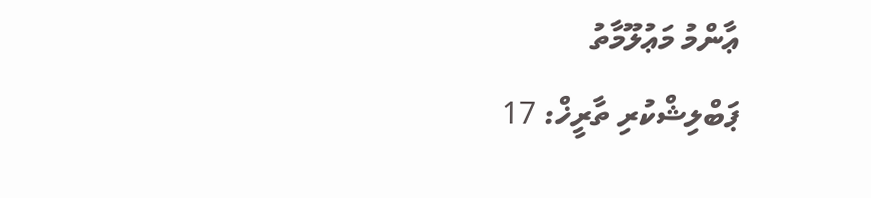ޢާންމު މަޢުލޫމާތު
ޕަބްލިޝްކުރި ތާރީޚް: 17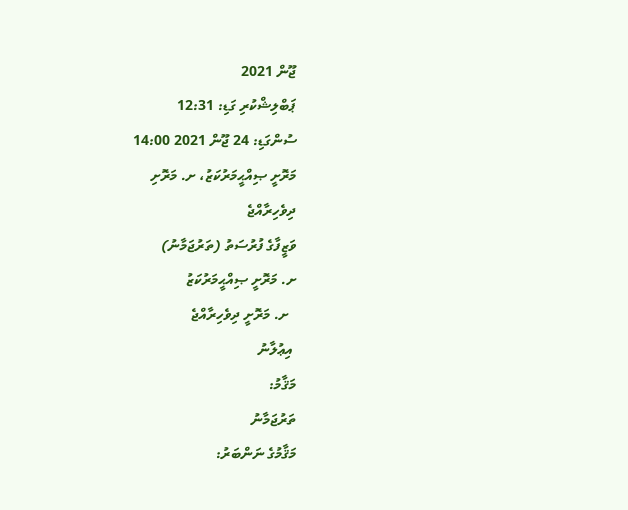ޖޫން 2021
ޕަބްލިޝްކުރި ގަޑި: 12:31
ސުންގަޑި: 24 ޖޫން 2021 14:00
މަރޮށީ ޞިއްޙީމަރުކަޒު، ށ. މަރޮށި
ދިވެހިރާއްޖެ
ވަޒީފާގެ ފުރުސަތު (ތަރުޖަމާނު)
ށ. މަރޮށީ ޞިއްޙީމަރުކަޒު
  ށ. މަރޮށީ ދިވެހިރާއްޖެ
 އިޢުލާނު
މަޤާމު:
ތަރުޖަމާނު
މަޤާމުގެ ނަންބަރު: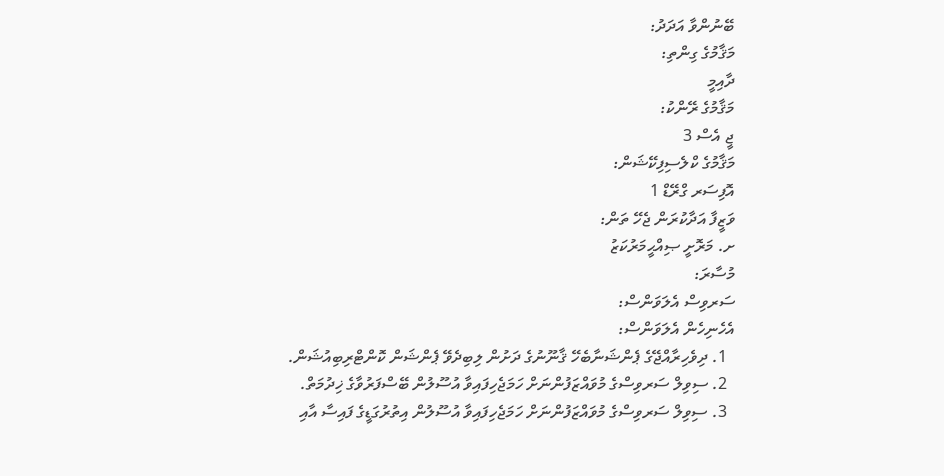ބޭނުންވާ އަދަދު:
މަޤާމުގެ ގިންތި:
ދާއިމީ
މަޤާމުގެ ރޭންކު:
ޖީ އެސް 3
މަޤާމުގެ ކްލެސިފިކޭޝަން:
އޮފިސަރ ގްރޭޑް 1
ވަޒީފާ އަދާކުރަން ޖެހޭ ތަން:
ށ. މަރޮށީ ޞިއްޙީމަރުކަޒު
މުސާރަ:
ސަރވިސް އެލަވަންސް:
އެހެނިހެން އެލަވަންސް:
  1. ދިވެހިރާއްޖޭގެ ޕެންޝަނާބެހޭ ޤާނޫނުގެ ދަށުން ލިބިދެވޭ ޕެންޝަން ކޮންޓްރިބިއުޝަން.
  2. ސިވިލް ސަރވިސްގެ މުވައްޒަފުންނަށް ހަމަޖެހިފައިވާ އުސޫލުން ބޭސްފަރުވާގެ ޚިދުމަތް.
  3. ސިވިލް ސަރވިސްގެ މުވައްޒަފުންނަށް ހަމަޖެހިފައިވާ އުސޫލުން އިތުރުގަޑީގެ ފައިސާ އާއި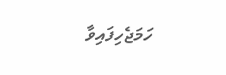ހަމަޖެހިފައިވާ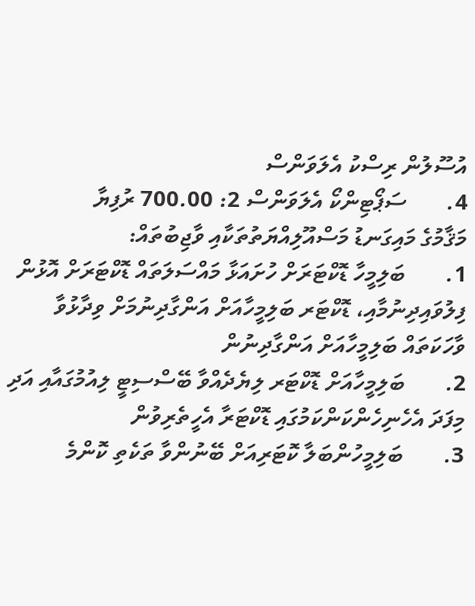އުސޫލުން ރިސްކު އެލަވަންސް
4.       ސަޕޯޓިންކޯ އެލަވަންސް 2: 700.00 ރުފިޔާ
މަޤާމުގެ މައިގަނޑު މަސްއޫލިއްޔަތުތަކާއި ވާޖިބުތައް:
1.       ބަލިމީހާ ޑޮކްޓަރަށް ހުށައަޅާ މައްސަލަތައް ޑޮކްޓަރަށް އޮޅުން ފިލުވައިދިނުމާއި، ޑޮކްޓަރ ބަލިމީހާއަށް އަންގާދިނުމަށް ވިދާޅުވާ ވާހަކަތައް ބަލިމީހާއަށް އަންގާދިނުން
2.       ބަލިމީހާއަށް ޑޮކްޓަރ ލިޔެދެއްވާ ބޭސްސިޓީ ލިއުމުގައާއި އަދި މިފަދަ އެހެނިހެންކަންކަމުގައި ޑޮކްޓަރާ އެހީތެރިވުން
3.       ބަލިމީހުންބަލާ ކޮޓަރިއަށް ބޭނުންވާ ތަކެތި ކޮންމެ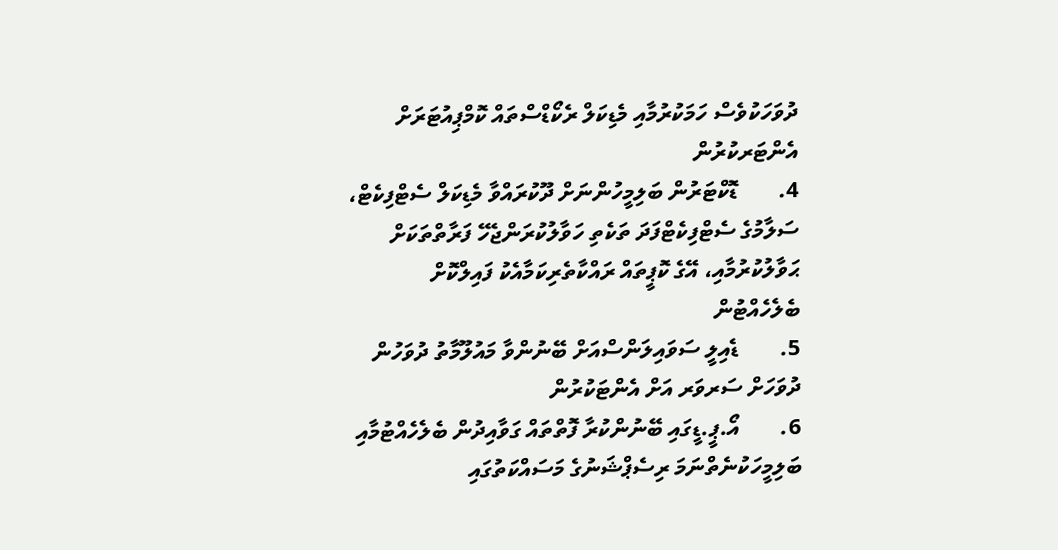ދުވަހަކުވެސް ހަމަކުރުމާއި މެޑިކަލް ރެކޯޑްސްތައް ކޮމްޕިއުޓަރަށް އެންޓަރކުރުން
4.       ޑޮކްޓަރުން ބަލިމީހުންނަށް ދޫކުރައްވާ މެޑިކަލް ސެޓްފިކެޓް، ސަލާމުގެ ސެޓްފިކެޓްފަދަ ތަކެތި ހަވާލުކުރަންޖެހޭ ފަރާތްތަކަށް ޙަވާލުކުރުމާއި، އޭގެ ކޮޕީތައް ރައްކާތެރިކަމާއެކު ފައިލްކޮށް ބެލެހެއްޓުން
5.       ޑެއިލީ ސަވައިލަންސްއަށް ބޭނުންވާ މައުލޫމާތު ދުވަހުން ދުވަހަށް ސަރވަރ އަށް އެންޓަކުރުން
6.       އޯ.ޕީ.ޑީގައި ބޭނުންކުރާ ފޮތްތައް ގަވާއިދުން ބެލެހެއްޓުމާއި ބަލިމީހަކުނެތްނަމަ ރިސެޕްޝަނުގެ މަސައްކަތުގައި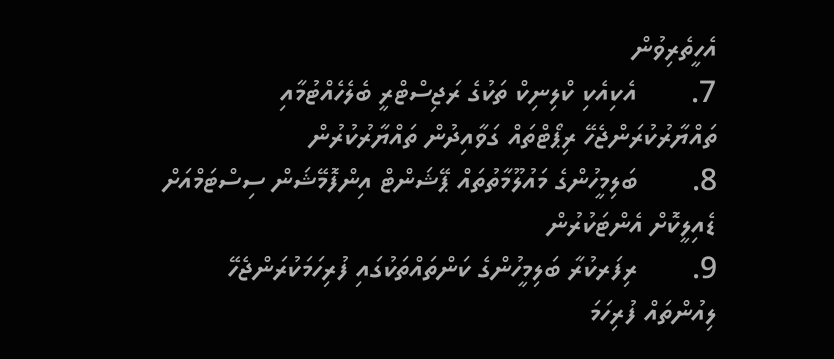އެހީތެރިވުން
7.       އެކިއެކި ކްލިނިކް ތަކުގެ ރަޖިސްޓްރީ ބެލެހެއްޓުމާއި ތައްޔާރުކުރަންޖެހޭ ރިޕޯޓްތައް ގަވާއިދުން ތައްޔާރުކުރުން
8.       ބަލިމީހުންގެ މައުލޫމާތުތައް ޕޭޝަންޓް އިންފޮމޭޝަން ސިސްޓަމްއަށް ޑެއިލީކޮށް އެންޓަކުރުން
9.       ރިފަރކުރާ ބަލިމީހުންގެ ކަންތައްތަކުގައި ފުރިހަމަކުރަންޖެހޭ ލިއުންތައް ފުރިހަމަ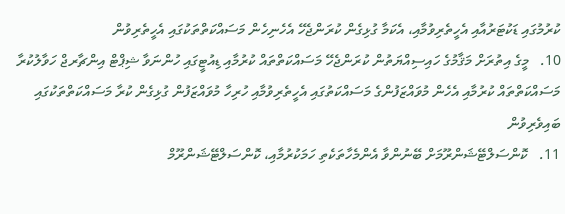ކުރުމުގައި ޑަކުޓަރުއާއި އެހީތެރިވުމާއި، އެކަމާ ގުޅިގެން ކުރަންޖެހޭ އެހެނިހެން މަސައްކަތްތަކުގައި އެހީތެރިވުން
10.   މީގެ އިތުރަށް މަޤާމުގެ ހައިސިއްޔަތުން ކުރަންޖެހޭ މަސައްކަތްތައް ކުރުމާއި ޑިއުޓީގައި ހުންނަވާ ޝިޕްޓް އިންޗާރޖް ހަވާލުކުރާ މަސައްކަތްތައް ކުރުމާއި އެހެން މުވައްޒަފުންގެ މަސައްކަތުގައި އެހީތެރިވުމާއި ހުރިހާ މުވައްޒަފުން ގުޅިގެން ކުރާ މަސައްކަތްތަކުގައި ބައިވެރިވުން
11.   ކޮންސަލްޓޭޝަންރޫމަށް ބޭނުންވާ އެންމެހާތަކެތި ހަމަކުރުމާއި، ކޮންސަލްޓޭޝަންރޫމް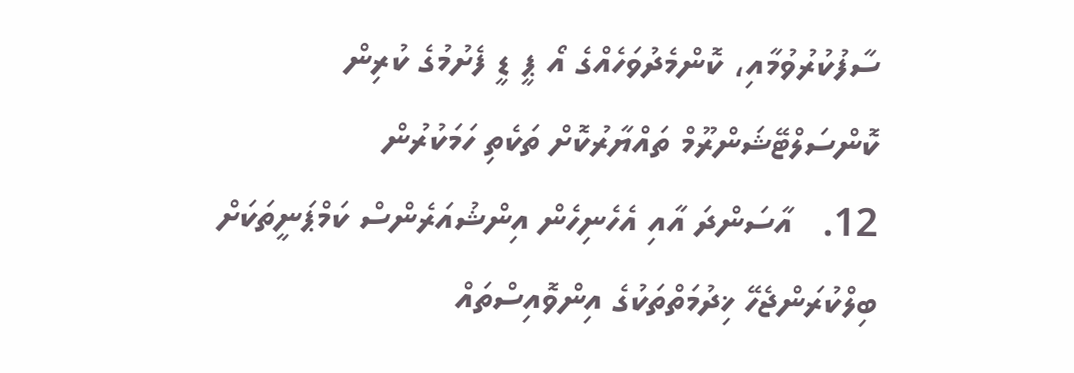ސާފުކުރުވުމާއި، ކޮންމެދުވަހެއްގެ އޯ ޕީ ޑީ ފެށުމުގެ ކުރިން ކޮންސަލްޓޭޝަންރޫމް ތައްޔާރުކޮށް ތަކެތި ހަމަކުރުން
12.   އާސަންދަ އާއި އެހެނިހެން އިންޝުއަރެންސް ކަމްޕަނީތަކަށް ބިލްކުރަންޖެހޭ ޚިދުމަތްތަކުގެ އިންވޮއިސްތައް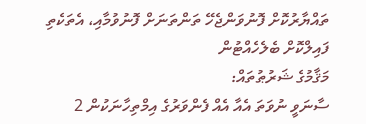ތައްޔާރުކޮށް ފޮނުވަންޖެހޭ ތަންތަނަށް ފޮނުވުމާއި، އެތަކެތި ފައިލްކޮށް ބެލެހެއްޓުން
މަޤާމުގެ ޝަރުޠުތައް:
ސާނަވީ ނުވަތަ އެއާ އެއް ފެންވަރުގެ އިމްތިހާނަކުން 2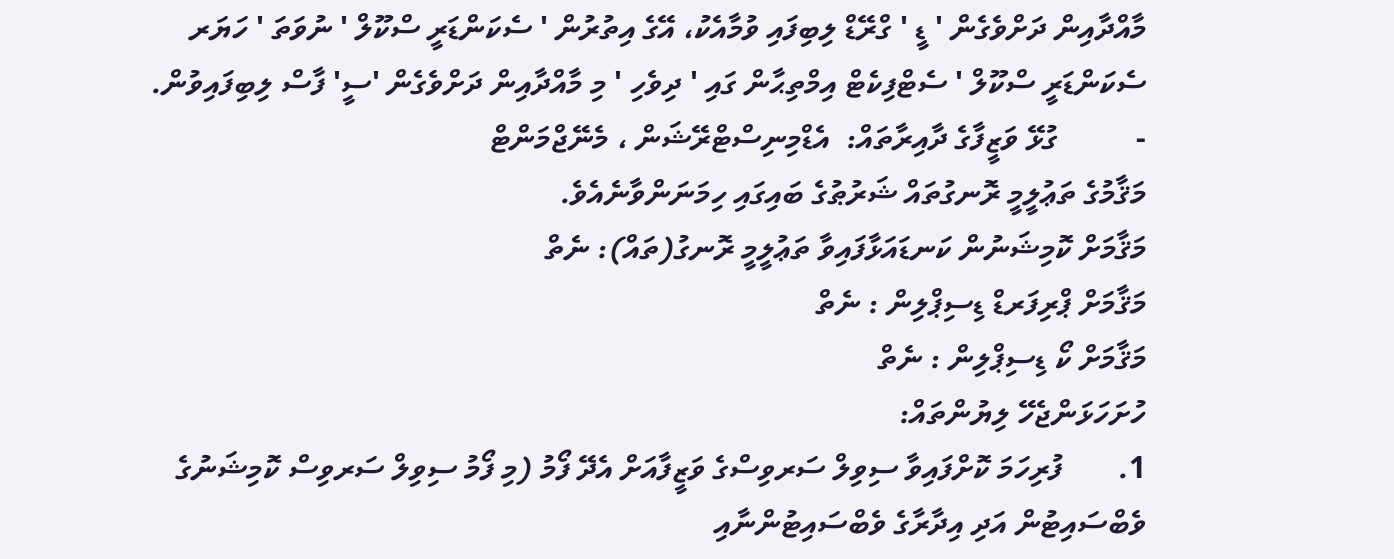މާއްދާއިން ދަށްވެގެން ' ޑީ ' ގްރޭޑް ލިބިފައި ވުމާއެކު، އޭގެ އިތުރުން ' ސެކަންޑަރީ ސްކޫލް ' ނުވަތަ ' ހަޔަރ ސެކަންޑަރީ ސްކޫލް ' ސެޓްފިކެޓް އިމްތިޙާން ގައި ' ދިވެހި ' މި މާއްދާއިން ދަށްވެގެން 'ސީ' ފާސް ލިބިފައިވުން.
-          ގުޅޭ ވަޒީފާގެ ދާއިރާތައް:  އެޑްމިނިސްޓްރޭޝަން ، މެނޭޖްމަންޓް
މަޤާމުގެ ތަޢުލީމީ ރޮނގުތައް ޝަރުޠުގެ ބައިގައި ހިމަނަންވާނެއެވެ.
މަޤާމަށް ކޮމިޝަނުން ކަނޑައަޅާފައިވާ ތަޢުލީމީ ރޮނގު(ތައް): ނެތް
މަޤާމަށް ޕްރިފަރޑް ޑިސިޕްލިން : ނެތް
މަޤާމަށް ކޯ ޑިސިޕްލިން : ނެތް
ހުށަހަޅަންޖެހޭ ލިޔުންތައް:
1.       ފުރިހަމަ ކޮށްފައިވާ ސިވިލް ސަރވިސްގެ ވަޒީފާއަށް އެދޭ ފޯމު (މި ފޯމު ސިވިލް ސަރވިސް ކޮމިޝަނުގެ ވެބްސައިޓުން އަދި އިދާރާގެ ވެބްސައިޓުންނާއި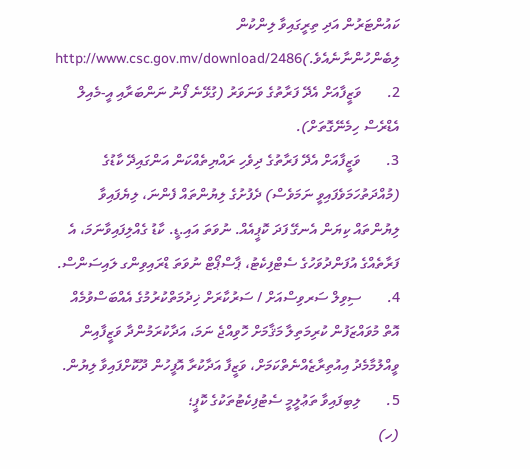ކައުންޓަރުން އަދި ތިރީގައިވާ ލިންކުން ލިބެންހުންނާނެއެވެ.)http://www.csc.gov.mv/download/2486
2.       ވަޒީފާއަށް އެދޭ ފަރާތުގެ ވަނަވަރު (ގުޅޭނެ ފޯނު ނަންބަރާއި އީ-މެއިލް އެޑްރެސް ހިމެނޭގޮތަށް).
3.       ވަޒީފާއަށް އެދޭ ފަރާތުގެ ދިވެހި ރައްޔިތެއްކަން އަންގައިދޭ ކާޑުގެ (މުއްދަތުހަމަވެފައިވީ ނަމަވެސް) ދެފުށުގެ ލިޔުންތައް ފެންނަ، ލިޔެފައިވާ ލިޔުންތައް ކިޔަން އެނގޭ ފަދަ ކޮޕީއެއް. ނުވަތަ އައި.ޑީ. ކާޑު ގެއްލިފައިވާނަމަ، އެ ފަރާތެއްގެ އުފަންދުވަހުގެ ސެޓްފިކެޓު، ޕާސްޕޯޓް ނުވަތަ ޑްރައިވިންގ ލައިސަންސް.
4.       ސިވިލް ސަރވިސްއަށް / ސަރުކާރަށް ޚިދުމަތްކުރުމުގެ އެއްބަސްވުމެއް އޮތް މުވައްޒަފުން ކުރިމަތިލާ މަޤާމަށް ހޮވިއްޖެ ނަމަ، އަދާކުރަމުންދާ ވަޒީފާއިން ވީއްލުމާމެދު އިއުތިރާޒެއްނެތްކަމަށް، ވަޒީފާ އަދާކުރާ އޮފީހުން ދޫކޮށްފައިވާ ލިޔުން.
5.       ލިބިފައިވާ ތަޢުލީމީ ސެޓުފިކެޓުތަކުގެ ކޮޕީ؛
(ހ)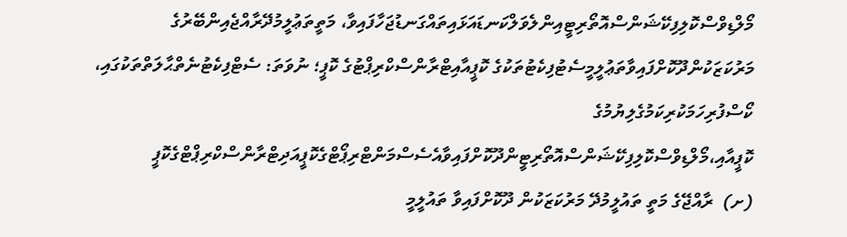މޯލްޑިވްސްކޮލިފިކޭޝަންސްއޮތޯރިޓީއިންލެވަލްކަނޑައަޅައިތައްގަނޑުޖަހާފައިވާ، މަތީތަޢުލީމުދޭރާއްޖެއިންބޭރުގެ މަރުކަޒަކުންދޫކޮށްފައިވާތަޢުލީމީސެޓުފިކެޓުތަކުގެ ކޮޕީއާއިޓްރާންސްކްރިޕްޓުގެ ކޮޕީ؛ ނުވަތަ: ސެޓްފިކެޓުނެތްޙާލަތްތަކުގައި، ކޯސްފުރިހަމަކުރިކަމުގެލިޔުމުގެ ކޮޕީއާއި،މޯލްޑިވްސްކޮލިފިކޭޝަންސްއޮތޯރިޓީންދޫކޮށްފައިވާއެސެސްމަންޓްރިޕޯޓްގެކޮޕީއަދިޓްރާންސްކްރިޕްޓްގެކޮޕީ
(ށ)  ރާއްޖޭގެ މަތީ ތައުލީމުދޭ މަރުކަޒަކުން ދޫކޮށްފައިވާ ތައުލީމީ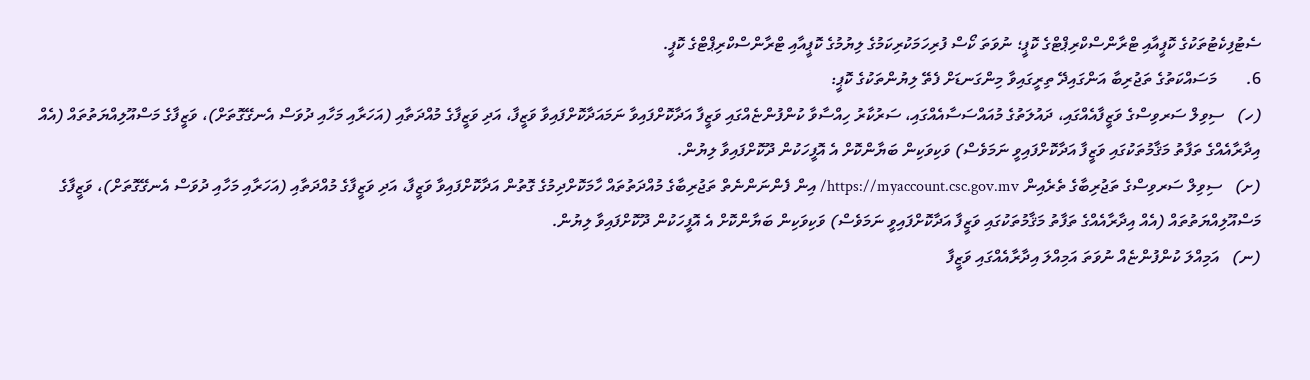ސެޓުފިކެޓުތަކުގެ ކޮޕީއާއި ޓްރާންސްކްރިޕްޓްގެ ކޮޕީ؛ ނުވަތަ ކޯސް ފުރިހަމަކުރިކަމުގެ ލިޔުމުގެ ކޮޕީއާއި ޓްރާންސްކްރިޕްޓްގެ ކޮޕީ.
6.       މަސައްކަތުގެ ތަޖުރިބާ އަންގައިދޭ ތިރީގައިވާ މިންގަނޑަށް ފެތޭ ލިޔުންތަކުގެ ކޮޕީ:
(ހ)   ސިވިލް ސަރވިސްގެ ވަޒީފާއެއްގައި، ދައުލަތުގެ މުއައްސަސާއެއްގައި، ސަރުކާރު ހިއްސާވާ ކުންފުންޏެއްގައި ވަޒީފާ އަދާކޮށްފައިވާ ނަމައަދާކޮށްފައިވާ ވަޒީފާ، އަދި ވަޒީފާގެ މުއްދަތާއި (އަހަރާއި މަހާއި ދުވަސް އެނގޭގޮތަށް)، ވަޒީފާގެ މަސްއޫލިއްޔަތުތައް (އެއް އިދާރާއެއްގެ ތަފާތު މަޤާމުތަކުގައި ވަޒީފާ އަދާކޮށްފައިވީ ނަމަވެސް) ވަކިވަކިން ބަޔާންކޮށް އެ އޮފީހަކުން ދޫކޮށްފައިވާ ލިޔުން.
(ށ)   ސިވިލް ސަރވިސްގެ ތަޖުރިބާގެ ތެރެއިން https://myaccount.csc.gov.mv/ އިން ފެންނަންނެތް ތަޖުރިބާގެ މުއްދަތުތައް ހާމަކޮށްދިމުގެ ގޮތުން އަދާކޮށްފައިވާ ވަޒީފާ، އަދި ވަޒީފާގެ މުއްދަތާއި (އަހަރާއި މަހާއި ދުވަސް އެނގޭގޮތަށް)، ވަޒީފާގެ މަސްއޫލިއްޔަތުތައް (އެއް އިދާރާއެއްގެ ތަފާތު މަޤާމުތަކުގައި ވަޒީފާ އަދާކޮށްފައިވީ ނަމަވެސް) ވަކިވަކިން ބަޔާންކޮށް އެ އޮފީހަކުން ދޫކޮށްފައިވާ ލިޔުން.
(ނ)   އަމިއްލަ ކުންފުންޏެއް ނުވަތަ އަމިއްލަ އިދާރާއެއްގައި ވަޒީފާ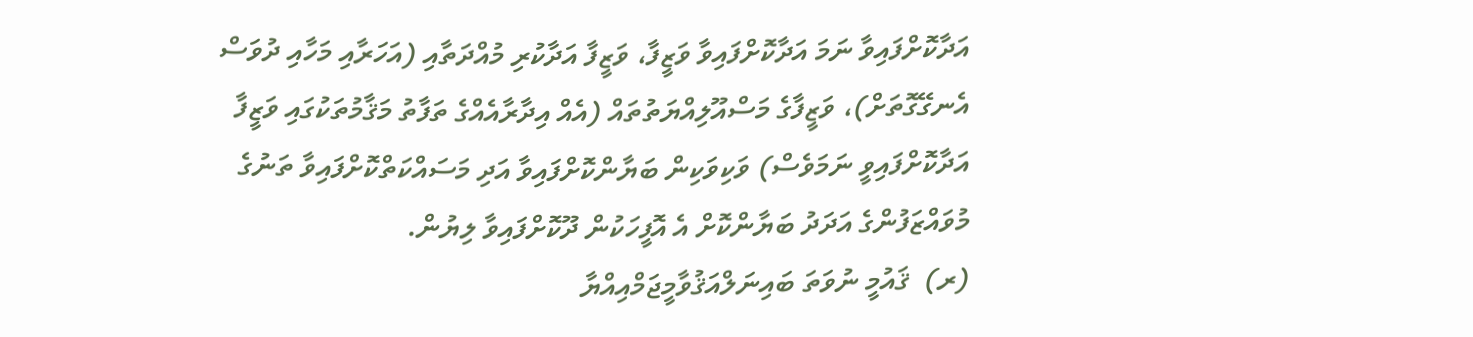އަދާކޮށްފައިވާ ނަމަ އަދާކޮށްފައިވާ ވަޒީފާ، ވަޒީފާ އަދާކުރި މުއްދަތާއި (އަހަރާއި މަހާއި ދުވަސް އެނގޭގޮތަށް)، ވަޒީފާގެ މަސްއޫލިއްޔަތުތައް (އެއް އިދާރާއެއްގެ ތަފާތު މަޤާމުތަކުގައި ވަޒީފާ އަދާކޮށްފައިވީ ނަމަވެސް) ވަކިވަކިން ބަޔާންކޮށްފައިވާ އަދި މަސައްކަތްކޮށްފައިވާ ތަނުގެ މުވައްޒަފުންގެ އަދަދު ބަޔާންކޮށް އެ އޮފީހަކުން ދޫކޮށްފައިވާ ލިޔުން.
(ރ)  ޤައުމީ ނުވަތަ ބައިނަލްއަޤުވާމީޖަމްއިއްޔާ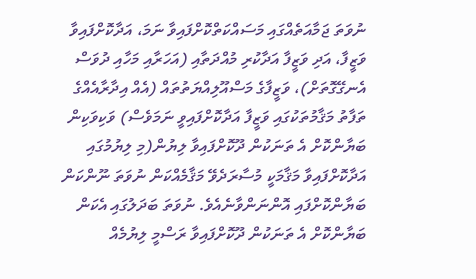ނުވަތަ ޖަމާއަތެއްގައި މަސައްކަތްކޮށްފައިވާ ނަމަ، އަދާކޮށްފައިވާ ވަޒީފާ، އަދި ވަޒީފާ އަދާކުރި މުއްދަތާއި (އަހަރާއި މަހާއި ދުވަސް އެނގޭގޮތަށް)، ވަޒީފާގެ މަސްއޫލިއްޔަތުތައް (އެއް އިދާރާއެއްގެ ތަފާތު މަޤާމުތަކުގައި ވަޒީފާ އަދާކޮށްފައިވީ ނަމަވެސް) ވަކިވަކިން ބަޔާންކޮށް އެ ތަނަކުން ދޫކޮށްފައިވާ ލިޔުން(މި ލިޔުމުގައި އަދާކޮށްފައިވާ މަޤާމަކީ މުސާރަދެވޭ މަޤާމެއްކަން ނުވަތަ ނޫންކަން ބަޔާންކޮށްފައި އޮންނަންވާނެއެވެ. ނުވަތަ ބަދަލުގައި އެކަން ބަޔާންކޮށް އެ ތަނަކުން ދޫކޮށްފައިވާ ރަސްމީ ލިޔުމެއް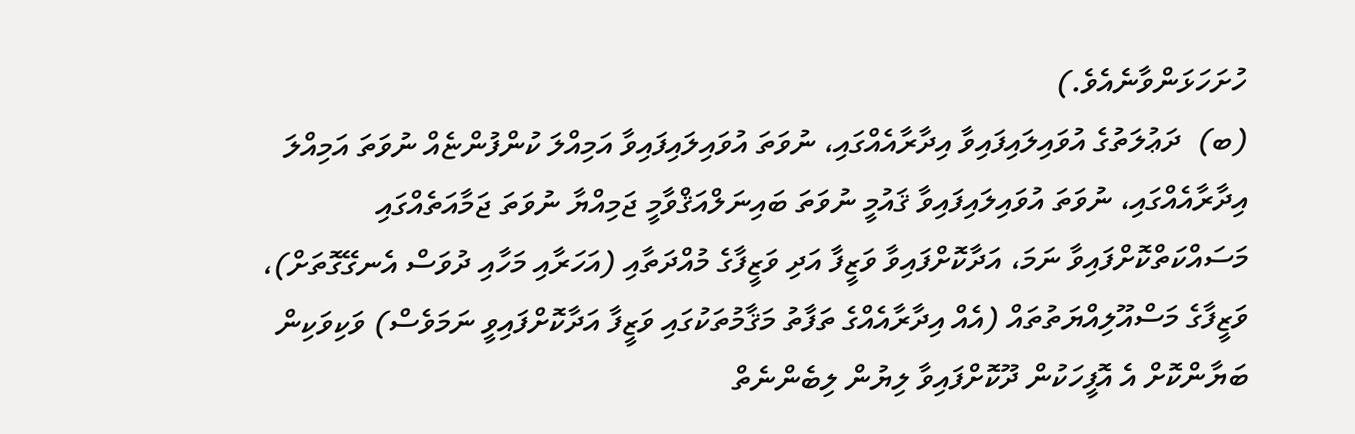ހުށަހަޅަންވާނެއެވެ.)
(ބ)  ދަޢުލަތުގެ އުވައިލައިފައިވާ އިދާރާއެއްގައި، ނުވަތަ އުވައިލައިފައިވާ އަމިއްލަ ކުންފުންޏެއް ނުވަތަ އަމިއްލަ އިދާރާއެއްގައި، ނުވަތަ އުވައިލައިފައިވާ ޤައުމީ ނުވަތަ ބައިނަލްއަޤްވާމީ ޖަމިއްޔާ ނުވަތަ ޖަމާއަތެއްގައި މަސައްކަތްކޮށްފައިވާ ނަމަ، އަދާކޮށްފައިވާ ވަޒީފާ އަދި ވަޒީފާގެ މުއްދަތާއި (އަހަރާއި މަހާއި ދުވަސް އެނގޭގޮތަށް)، ވަޒީފާގެ މަސްއޫލިއްޔަތުތައް (އެއް އިދާރާއެއްގެ ތަފާތު މަޤާމުތަކުގައި ވަޒީފާ އަދާކޮށްފައިވީ ނަމަވެސް) ވަކިވަކިން ބަޔާންކޮށް އެ އޮފީހަކުން ދޫކޮށްފައިވާ ލިޔުން ލިބެންނެތް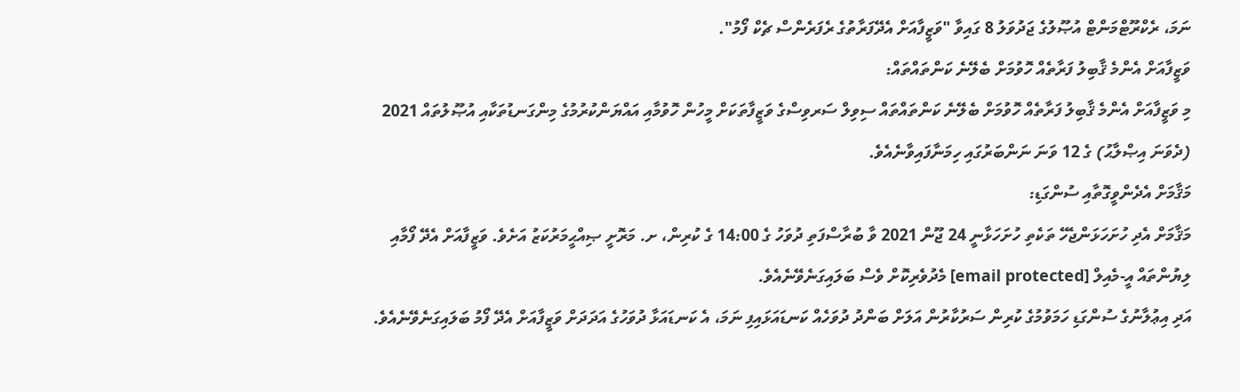ނަމަ، ރެކްރޫޓްމަންޓް އުޞޫލުގެ ޖަދުވަލު 8 ގައިވާ "ވަޒީފާއަށް އެދޭފަރާތުގެ ރެފަރެންސް ޗެކް ފޯމު".
ވަޒީފާއަށް އެންމެ ޤާބިލު ފަރާތެއް ހޮވުމަށް ބެލޭނެ ކަންތައްތައް:
މި ވަޒީފާއަށް އެންމެ ޤާބިލު ފަރާތެއް ހޮވުމަށް ބެލޭނެ ކަންތައްތައް ސިވިލް ސަރވިސްގެ ވަޒީފާތަކަށް މީހުން ހޮވުމާއި އައްޔަންކުރުމުގެ މިންގަނޑުތަކާއި އުޞޫލުތައް 2021 (ދެވަނަ އިޞްލާޙު) ގެ 12 ވަނަ ނަންބަރުގައި ހިމަނާފައިވާނެއެވެ.
މަޤާމަށް އެދެންވީގޮތާއި ސުންގަޑި:
މަޤާމަށް އެދި ހުށަހަޅަންޖެހޭ ތަކެތި ހުށަހަޅާނީ 24 ޖޫން 2021 ވާ ބުރާސްފަތި ދުވަހު ގެ 14:00 ގެ ކުރިން، ށ. މަރޮށީ ޞިއްޙީމަރުކަޒު އަށެވެ. ވަޒީފާއަށް އެދޭ ފޯމާއި ލިޔުންތައް އީ-މެއިލް [email protected] މެދުވެރިކޮށް ވެސް ބަލައިގަނެވޭނެއެވެ.
އަދި އިޢުލާނުގެ ސުންގަޑި ހަމަވުމުގެ ކުރިން ސަރުކާރުން އަލަށް ބަންދު ދުވަހެއް ކަނޑައަޅައިފި ނަމަ، އެ ކަނޑައަޅާ ދުވަހުގެ އަދަދަށް ވަޒީފާއަށް އެދޭ ފޯމު ބަލައިގަނެވޭނެއެވެ.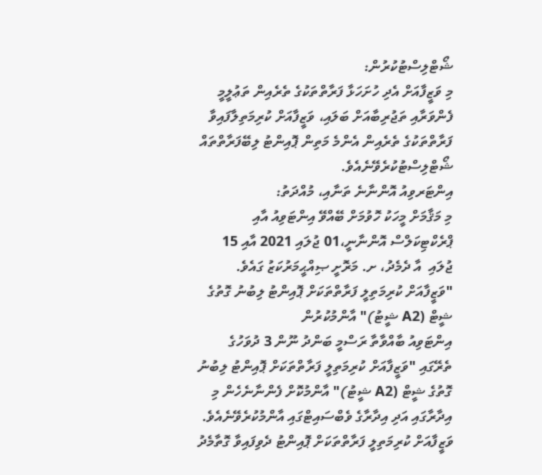ޝޯޓްލިސްޓުކުރުން:
މި ވަޒީފާއަށް އެދި ހުށަހަޅާ ފަރާތްތަކުގެ ތެރެއިން ތަޢުލީމީ ފެންވަރާއި ތަޖުރިބާއަށް ބަލައި، ވަޒީފާއަށް ކުރިމަތިލާފައިވާ ފަރާތްތަކުގެ ތެރެއިން އެންމެ މަތިން ޕޮއިންޓު ލިބޭފަރާތްތައް ޝޯޓްލިސްޓުކުރެވޭނެއެވެ.
އިންޓަރވިއު އޮންނާނެ ތަނާއި، މުއްދަތު:
މި މަޤާމަށް މީހަކު ހޮވުމަށް ބޭއްވޭ އިންޓަވިއު އާއި ޕްރެކްޓިކަލްސް އޮންނާނީ،01 ޖުލައި 2021 އާއި 15 ޖުލައި  އާ ދެމެދު، ށ. މަރޮށީ ޞިއްޙީމަރުކަޒު ގައެވެ.
"ވަޒީފާއަށް ކުރިމަތިލީ ފަރާތްތަކަށް ޕޮއިންޓު ލިބުނު ގޮތުގެ ޝީޓް (A2 ޝީޓު)" އާންމުކުރުން
އިންޓަވިއު ބާއްވާތާ ރަސްމީ ބަންދު ނޫން 3 ދުވަހުގެ ތެރޭގައި "ވަޒީފާއަށް ކުރިމަތިލީ ފަރާތްތަކަށް ޕޮއިންޓު ލިބުނު ގޮތުގެ ޝީޓް (A2 ޝީޓު)" އާންމުކޮށް ފެންނާނެހެން މި އިދާރާގައި އަދި އިދާރާގެ ވެބްސައިޓްގައި އާންމުކުރެވޭނެއެވެ. ވަޒީފާއަށް ކުރިމަތިލީ ފަރާތްތަކަށް ޕޮއިންޓު ދެވިފައިވާ ގޮތާމެދު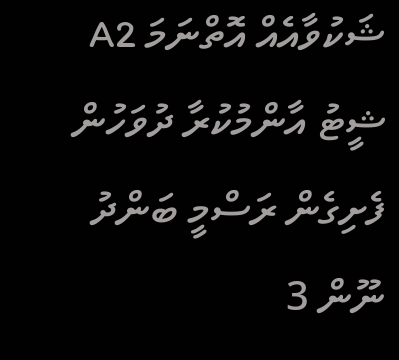ޝަކުވާއެއް އޮތްނަމަ A2 ޝީޓު އާންމުކުރާ ދުވަހުން ފެށިގެން ރަސްމީ ބަންދު ނޫން 3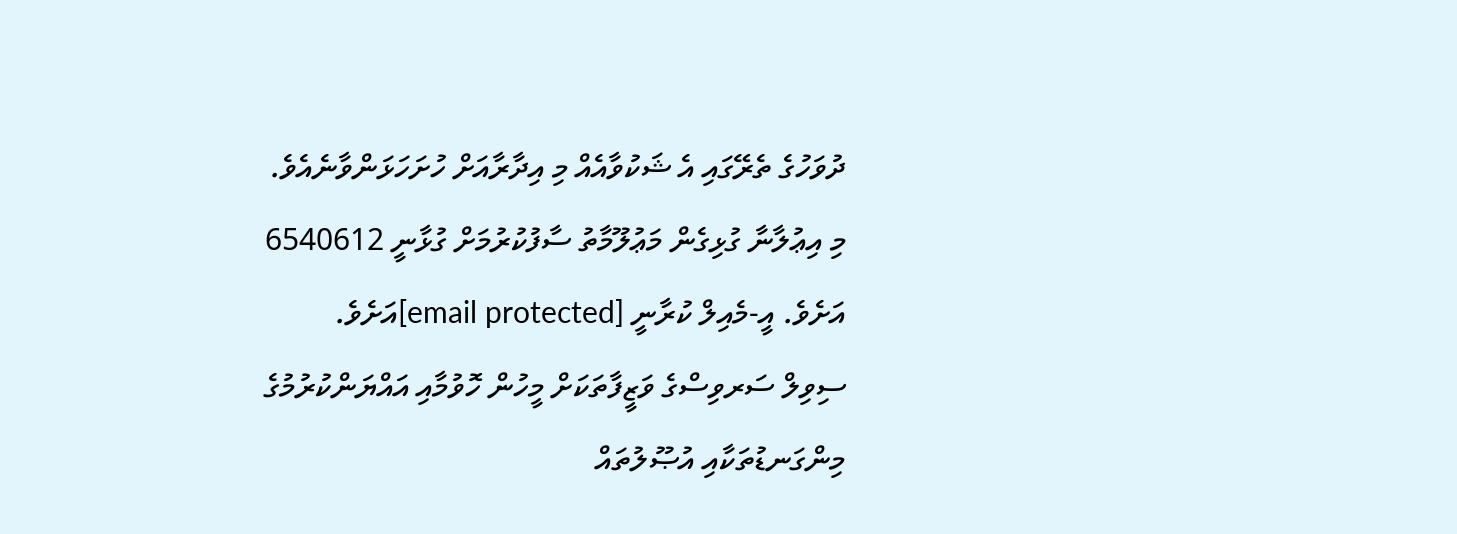ދުވަހުގެ ތެރޭގައި އެ ޝަކުވާއެއް މި އިދާރާއަށް ހުށަހަޅަންވާނެއެވެ.
މި އިޢުލާނާ ގުޅިގެން މަޢުލޫމާތު ސާފުކުރުމަށް ގުޅާނީ 6540612 އަށެވެ. އީ-މެއިލް ކުރާނީ [email protected]އަށެވެ.
ސިވިލް ސަރވިސްގެ ވަޒީފާތަކަށް މީހުން ހޮވުމާއި އައްޔަންކުރުމުގެ މިންގަނޑުތަކާއި އުޞޫލުތައް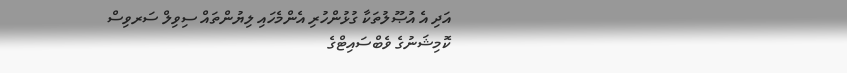އަދި އެ އުޞޫލުތަކާ ގުޅުންހުރި އެންމެހައި ލިޔުންތައް ސިވިލް ސަރވިސް ކޮމިޝަނުގެ ވެބްސައިޓްގެ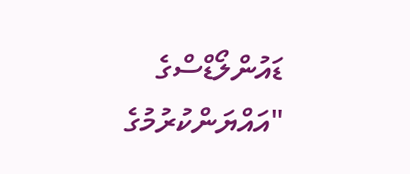ޑައުންލޯޑްސްގެ "އައްޔަންކުރުމުގެ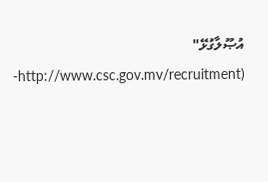އުޞޫލާގުޅޭ" (http://www.csc.gov.mv/recruitment-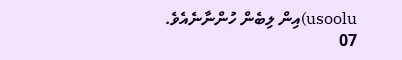usoolu)އިން ލިބެން ހުންނާނެއެވެ.
07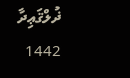ޛުލްޤަޢިދާ 1442